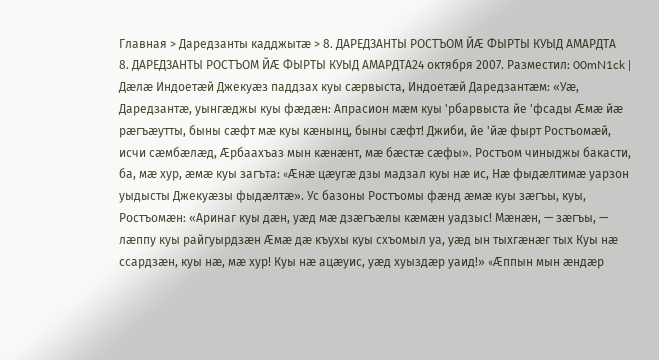Главная > Даредзанты кадджытæ > 8. ДАРЕДЗАНТЫ РОСТЪОМ ЙÆ ФЫРТЫ КУЫД АМАРДТА
8. ДАРЕДЗАНТЫ РОСТЪОМ ЙÆ ФЫРТЫ КУЫД АМАРДТА24 октября 2007. Разместил: 00mN1ck |
Дæлæ Индоетæй Джекуæз паддзах куы сæрвыста, Индоетæй Даредзантæм: «Уæ, Даредзантæ, уынгæджы куы фæдæн: Апрасион мæм куы 'рбарвыста йе 'фсады Æмæ йæ рæгъæутты, быны сæфт мæ куы кæнынц, быны сæфт! Джиби, йе 'йæ фырт Ростъомæй, исчи сæмбæлæд, Æрбаахъаз мын кæнæнт, мæ бæстæ сæфы». Ростъом чиныджы бакасти, ба, мæ хур, æмæ куы загъта: «Æнæ цæугæ дзы мадзал куы нæ ис, Нæ фыдæлтимæ уарзон уыдысты Джекуæзы фыдæлтæ». Ус базоны Ростъомы фæнд æмæ куы зæгъы, куы, Ростъомæн: «Аринаг куы дæн, уæд мæ дзæгъæлы кæмæн уадзыс! Мæнæн, — зæгъы, — лæппу куы райгуырдзæн Æмæ дæ къухы куы схъомыл уа, уæд ын тыхгæнæг тых Куы нæ ссардзæн, куы нæ, мæ хур! Куы нæ ацæуис, уæд хуыздæр уаид!» «Æппын мын æндæр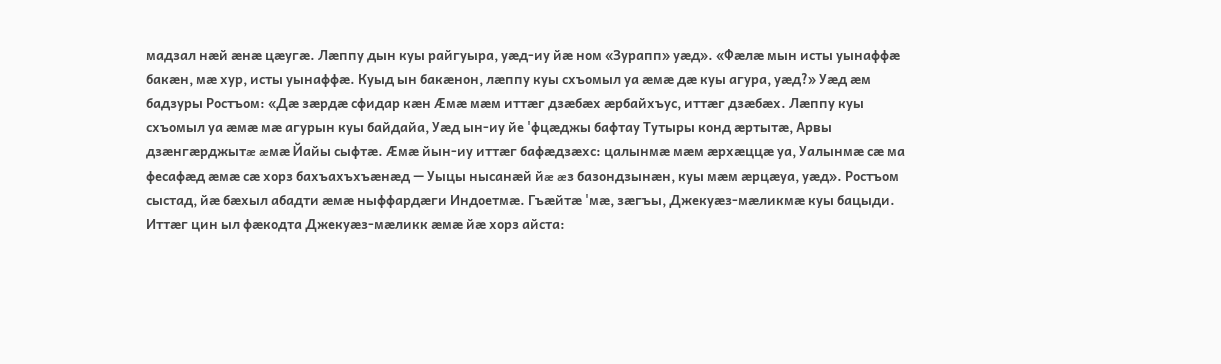мадзал нæй æнæ цæугæ. Лæппу дын куы райгуыра, уæд-иу йæ ном «Зурапп» уæд». «Фæлæ мын исты уынаффæ бакæн, мæ хур, исты уынаффæ. Куыд ын бакæнон, лæппу куы схъомыл уа æмæ дæ куы агура, уæд?» Уæд æм бадзуры Ростъом: «Дæ зæрдæ сфидар кæн Æмæ мæм иттæг дзæбæх æрбайхъус, иттæг дзæбæх. Лæппу куы схъомыл уа æмæ мæ агурын куы байдайа, Уæд ын-иу йе 'фцæджы бафтау Тутыры конд æртытæ, Арвы дзæнгæрджытæ æмæ Йайы сыфтæ. Æмæ йын-иу иттæг бафæдзæхс: цалынмæ мæм æрхæццæ уа, Уалынмæ сæ ма фесафæд æмæ сæ хорз бахъахъхъæнæд — Уыцы нысанæй йæ æз базондзынæн, куы мæм æрцæуа, уæд». Ростъом сыстад, йæ бæхыл абадти æмæ ныффардæги Индоетмæ. Гъæйтæ 'мæ, зæгъы, Джекуæз-мæликмæ куы бацыди. Иттæг цин ыл фæкодта Джекуæз-мæликк æмæ йæ хорз айста: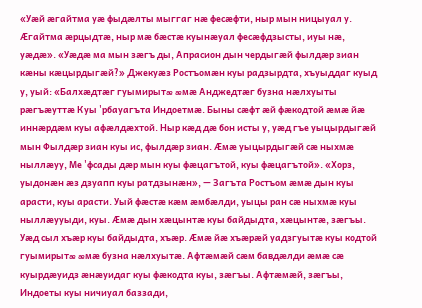«Уæй æгайтма уæ фыдæлты мыггаг нæ фесæфти, ныр мын ницыуал у. Æгайтма æрцыдтæ, ныр мæ бæстæ куынæуал фесæфдзысты, иуы нæ, уæдæ». «Уæдæ ма мын зæгъ ды, Апрасион дын чердыгæй фылдæр зиан кæны кæцырдыгæй?» Джекуæз Ростъомæн куы радзырдта, хъуыддаг куыд у, уый: «Балхæдтæг гуымирытæ æмæ Анджедтæг бузна нæлхуыты рæгъæуттæ Куы 'рбауагъта Индоетмæ. Быны сæфт æй фæкодтой æмæ йæ иннæрдæм куы афæлдæхтой. Ныр кæд дæ бон исты у, уæд гъе уыцырдыгæй мын Фылдæр зиан куы ис, фылдæр зиан. Æмæ уыцырдыгæй сæ ныхмæ ныллæуу, Ме 'фсады дæр мын куы фæцагътой, куы фæцагътой». «Хорз, уыдонæн æз дзуапп куы ратдзынæн», — Загъта Ростъом æмæ дын куы арасти, куы арасти. Уый фæстæ кæм æмбæлди, уыцы ран сæ ныхмæ куы ныллæууыди, куы. Æмæ дын хæцынтæ куы байдыдта, хæцынтæ, зæгъы. Уæд сыл хъæр куы байдыдта, хъæр. Æмæ йæ хъæрæй уадзгуытæ куы кодтой гуымирытæ æмæ бузна нæлхуытæ. Афтæмæй сæм бавдæлди æмæ сæ куырдæуидз æнæуидаг куы фæкодта куы, зæгъы. Афтæмæй, зæгъы, Индоеты куы ничиуал баззади,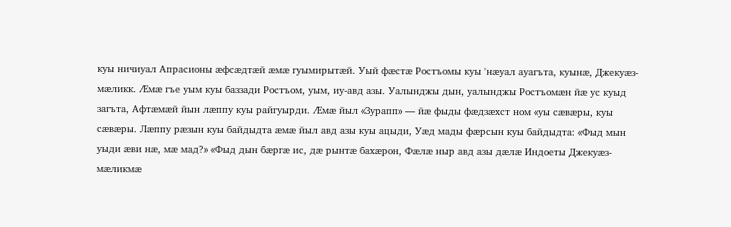куы ничиуал Апрасионы æфсæдтæй æмæ гуымирытæй. Уый фæстæ Ростъомы куы 'нæуал ауагъта, куынæ, Джекуæз-мæликк. Æмæ гъе уым куы баззади Ростъом, уым, иу-авд азы. Уалынджы дын, уалынджы Ростъомæн йæ ус куыд загъта, Афтæмæй йын лæппу куы райгуырди. Æмæ йыл «Зурапп» — йæ фыды фæдзæхст ном «уы сæвæры, куы сæвæры. Лæппу рæзын куы байдыдта æмæ йыл авд азы куы ацыди, Уæд мады фæрсын куы байдыдта: «Фыд мын уыди æви нæ, мæ мад?» «Фыд дын бæргæ ис, дæ рынтæ бахæрон, Фæлæ ныр авд азы дæлæ Индоеты Джекуæз-мæликмæ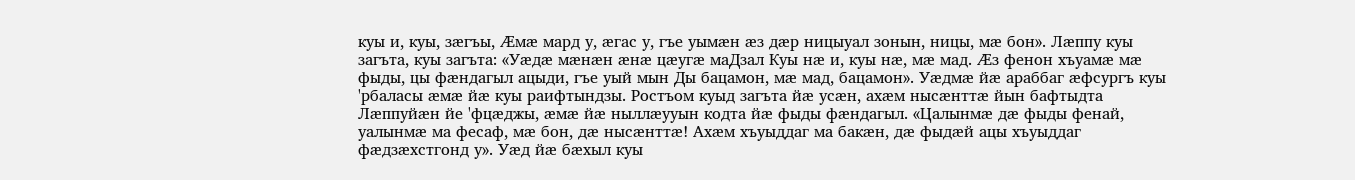куы и, куы, зæгъы, Æмæ мард у, æгас у, гъе уымæн æз дæр ницыуал зонын, ницы, мæ бон». Лæппу куы загъта, куы загъта: «Уæдæ мæнæн æнæ цæугæ маДзал Куы нæ и, куы нæ, мæ мад. Æз фенон хъуамæ мæ фыды, цы фæндагыл ацыди, гъе уый мын Ды бацамон, мæ мад, бацамон». Уæдмæ йæ араббаг æфсургъ куы 'рбаласы æмæ йæ куы раифтындзы. Ростъом куыд загъта йæ усæн, ахæм нысæнттæ йын бафтыдта Лæппуйæн йе 'фцæджы, æмæ йæ ныллæууын кодта йæ фыды фæндагыл. «Цалынмæ дæ фыды фенай, уалынмæ ма фесаф, мæ бон, дæ нысæнттæ! Ахæм хъуыддаг ма бакæн, дæ фыдæй ацы хъуыддаг фæдзæхстгонд у». Уæд йæ бæхыл куы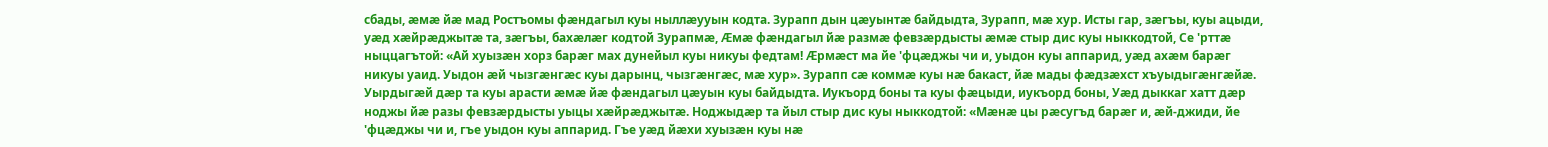сбады, æмæ йæ мад Ростъомы фæндагыл куы ныллæууын кодта. Зурапп дын цæуынтæ байдыдта, Зурапп, мæ хур. Исты гар, зæгъы, куы ацыди, уæд хæйрæджытæ та, зæгъы, бахæлæг кодтой Зурапмæ, Æмæ фæндагыл йæ размæ февзæрдысты æмæ стыр дис куы ныккодтой, Се 'рттæ ныццагътой: «Ай хуызæн хорз барæг мах дунейыл куы никуы федтам! Æрмæст ма йе 'фцæджы чи и, уыдон куы аппарид, уæд ахæм барæг никуы уаид. Уыдон æй чызгæнгæс куы дарынц, чызгæнгæс, мæ хур». Зурапп сæ коммæ куы нæ бакаст, йæ мады фæдзæхст хъуыдыгæнгæйæ. Уырдыгæй дæр та куы арасти æмæ йæ фæндагыл цæуын куы байдыдта. Иукъорд боны та куы фæцыди, иукъорд боны, Уæд дыккаг хатт дæр ноджы йæ разы февзæрдысты уыцы хæйрæджытæ. Ноджыдæр та йыл стыр дис куы ныккодтой: «Мæнæ цы рæсугъд барæг и, æй-джиди, йе 'фцæджы чи и, гъе уыдон куы аппарид. Гъе уæд йæхи хуызæн куы нæ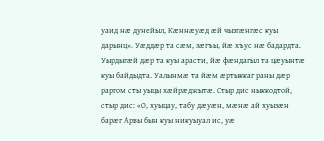уаид нæ дунейыл, Кæннæуæд æй чызгæнгæс куы дарынц». Уæддæр та сæм, зæгъы, йæ хъус нæ бадардта. Уырдыгæй дæр та куы арасти, йæ фæндагыл та цæуынтæ куы байдыдта. Уалынмæ та йæм æртыккаг раны дæр раргом сты уыцы хæйрæджытæ. Стыр дис ныккодтой, стыр дис: «О, хуыцау, табу дæуæн, мæнæ ай хуызæн барæг Арвы бын куы никуыуал ис, уæ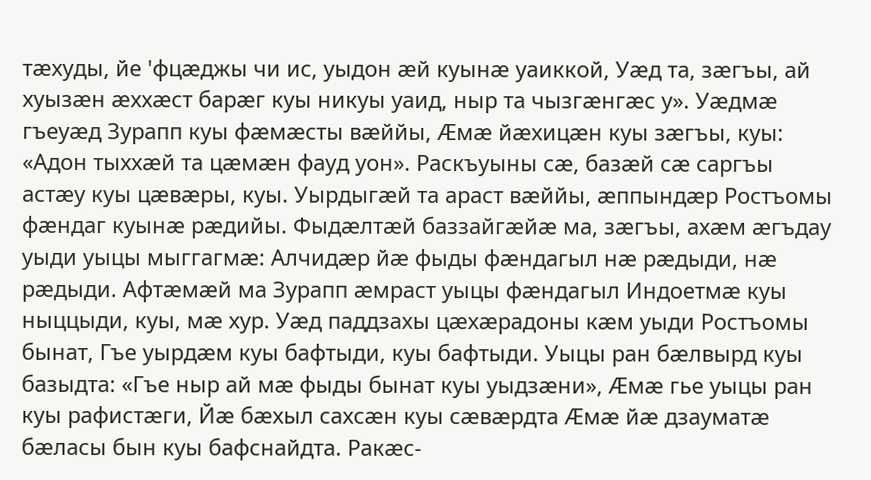тæхуды, йе 'фцæджы чи ис, уыдон æй куынæ уаиккой, Уæд та, зæгъы, ай хуызæн æххæст барæг куы никуы уаид, ныр та чызгæнгæс у». Уæдмæ гъеуæд Зурапп куы фæмæсты вæййы, Æмæ йæхицæн куы зæгъы, куы: «Адон тыххæй та цæмæн фауд уон». Раскъуыны сæ, базæй сæ саргъы астæу куы цæвæры, куы. Уырдыгæй та араст вæййы, æппындæр Ростъомы фæндаг куынæ рæдийы. Фыдæлтæй баззайгæйæ ма, зæгъы, ахæм æгъдау уыди уыцы мыггагмæ: Алчидæр йæ фыды фæндагыл нæ рæдыди, нæ рæдыди. Афтæмæй ма Зурапп æмраст уыцы фæндагыл Индоетмæ куы ныццыди, куы, мæ хур. Уæд паддзахы цæхæрадоны кæм уыди Ростъомы бынат, Гъе уырдæм куы бафтыди, куы бафтыди. Уыцы ран бæлвырд куы базыдта: «Гъе ныр ай мæ фыды бынат куы уыдзæни», Æмæ гье уыцы ран куы рафистæги, Йæ бæхыл сахсæн куы сæвæрдта Æмæ йæ дзауматæ бæласы бын куы бафснайдта. Ракæс-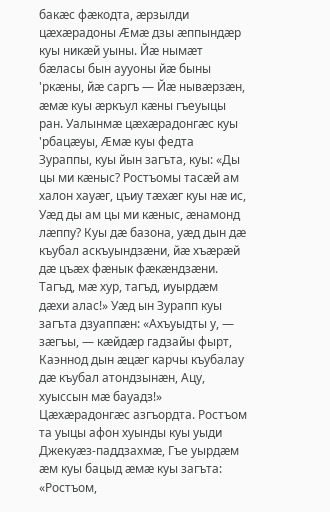бакæс фæкодта, æрзылди цæхæрадоны Æмæ дзы æппындæр куы никæй уыны. Йæ нымæт бæласы бын аууоны йæ быны 'ркæны, йæ саргъ — Йæ нывæрзæн, æмæ куы æркъул кæны гъеуыцы ран. Уалынмæ цæхæрадонгæс куы 'рбацæуы, Æмæ куы федта Зураппы, куы йын загъта, куы: «Ды цы ми кæныс? Ростъомы тасæй ам халон хауæг, цъиу тæхæг куы нæ ис, Уæд ды ам цы ми кæныс, æнамонд лæппу? Куы дæ базона, уæд дын дæ къубал аскъуындзæни, йæ хъæрæй дæ цъæх фæнык фæкæндзæни. Тагъд, мæ хур, тагъд, иуырдæм дæхи алас!» Уæд ын Зурапп куы загъта дзуаппæн: «Ахъуыдты у, — зæгъы, — кæйдæр гадзайы фырт, Каэннод дын æцæг карчы къубалау дæ къубал атондзынæн, Ацу, хуыссын мæ бауадз!» Цæхæрадонгæс азгъордта. Ростъом та уыцы афон хуынды куы уыди Джекуæз-паддзахмæ, Гъе уырдæм æм куы бацыд æмæ куы загъта: «Ростъом,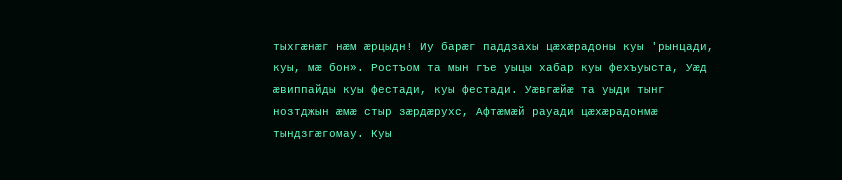тыхгæнæг нæм æрцыдн! Иу барæг паддзахы цæхæрадоны куы 'рынцади, куы, мæ бон». Ростъом та мын гъе уыцы хабар куы фехъуыста, Уæд æвиппайды куы фестади, куы фестади. Уæвгæйæ та уыди тынг нозтджын æмæ стыр зæрдæрухс, Афтæмæй рауади цæхæрадонмæ тындзгæгомау. Куы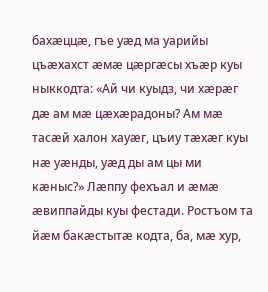бахæццæ, гъе уæд ма уарийы цъæхахст æмæ цæргæсы хъæр куы ныккодта: «Ай чи куыдз, чи хæрæг дæ ам мæ цæхæрадоны? Ам мæ тасæй халон хауæг, цъиу тæхæг куы нæ уæнды, уæд ды ам цы ми кæныс?» Лæппу фехъал и æмæ æвиппайды куы фестади. Ростъом та йæм бакæстытæ кодта, ба, мæ хур,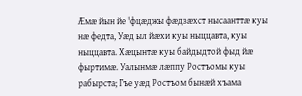Æмæ йын йе 'фцæджы фæдзæхст нысаанттæ куы нæ федта, Уæд ыл йæхи куы ныццавта, куы ныццавта. Хæцынтæ куы байдыдтой фыд йæ фыртимæ. Уалынмæ лæппу Ростъомы куы рабырста; Гъе уæд Ростъом бынæй хъама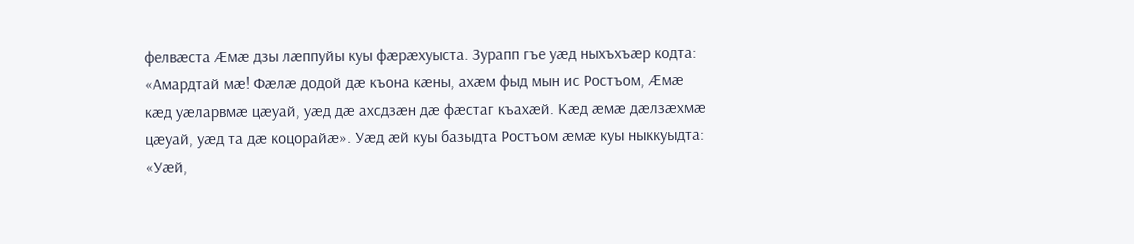фелвæста Æмæ дзы лæппуйы куы фæрæхуыста. Зурапп гъе уæд ныхъхъæр кодта: «Амардтай мæ! Фæлæ додой дæ къона кæны, ахæм фыд мын ис Ростъом, Æмæ кæд уæларвмæ цæуай, уæд дæ ахсдзæн дæ фæстаг къахæй. Кæд æмæ дæлзæхмæ цæуай, уæд та дæ коцорайæ». Уæд æй куы базыдта Ростъом æмæ куы ныккуыдта: «Уæй,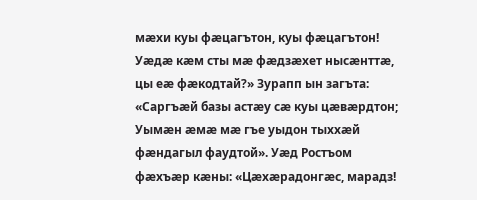мæхи куы фæцагътон, куы фæцагътон! Уæдæ кæм сты мæ фæдзæхет нысæнттæ, цы еæ фæкодтай?» Зурапп ын загъта: «Саргъæй базы астæу сæ куы цæвæрдтон; Уымæн æмæ мæ гъе уыдон тыххæй фæндагыл фаудтой». Уæд Ростъом фæхъæр кæны: «Цæхæрадонгæс, марадз!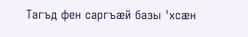Тагъд фен саргъæй базы 'хсæн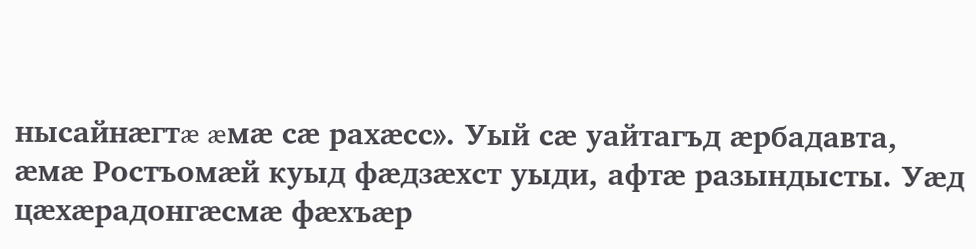нысайнæгтæ æмæ сæ рахæсс». Уый сæ уайтагъд æрбадавта, æмæ Ростъомæй куыд фæдзæхст уыди, афтæ разындысты. Уæд цæхæрадонгæсмæ фæхъæр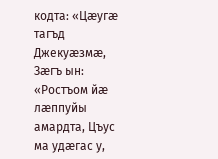кодта: «Цæугæ тагъд Джекуæзмæ, Зæгъ ын: «Ростъом йæ лæппуйы амардта, Цъус ма удæгас у,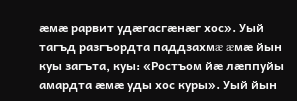æмæ рарвит удæгасгæнæг хос». Уый тагъд разгъордта паддзахмæ æмæ йын куы загъта, куы: «Ростъом йæ лæппуйы амардта æмæ уды хос куры». Уый йын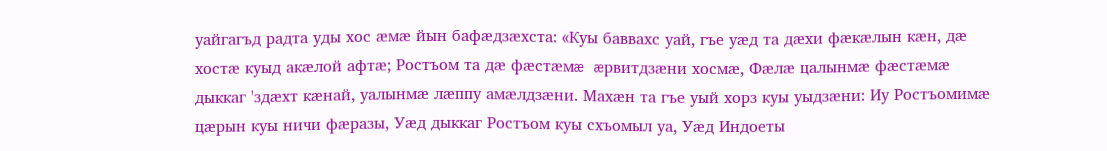уайгагъд радта уды хос æмæ йын бафæдзæхста: «Куы баввахс уай, гъе уæд та дæхи фæкæлын кæн, дæ хостæ куыд акæлой афтæ; Ростъом та дæ фæстæмæ æрвитдзæни хосмæ, Фæлæ цалынмæ фæстæмæ дыккаг 'здæхт кæнай, уалынмæ лæппу амæлдзæни. Махæн та гъе уый хорз куы уыдзæни: Иу Ростъомимæ цæрын куы ничи фæразы, Уæд дыккаг Ростъом куы схъомыл уа, Уæд Индоеты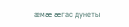æмæ æгас дунеты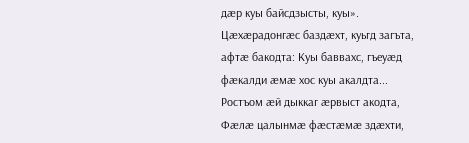дæр куы байсдзысты, куы». Цæхæрадонгæс баздæхт, куьгд загъта, афтæ бакодта: Куы баввахс, гъеуæд фæкалди æмæ хос куы акалдта... Ростъом æй дыккаг æрвыст акодта, Фæлæ цалынмæ фæстæмæ здæхти,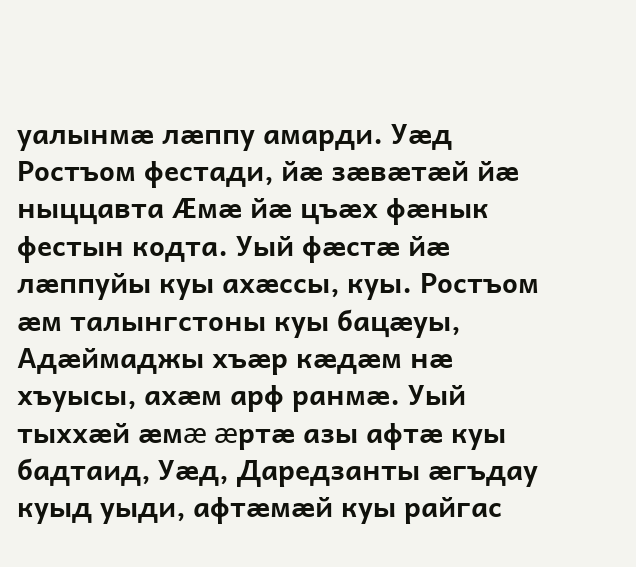уалынмæ лæппу амарди. Уæд Ростъом фестади, йæ зæвæтæй йæ ныццавта Æмæ йæ цъæх фæнык фестын кодта. Уый фæстæ йæ лæппуйы куы ахæссы, куы. Ростъом æм талынгстоны куы бацæуы, Адæймаджы хъæр кæдæм нæ хъуысы, ахæм арф ранмæ. Уый тыххæй æмæ æртæ азы афтæ куы бадтаид, Уæд, Даредзанты æгъдау куыд уыди, афтæмæй куы райгас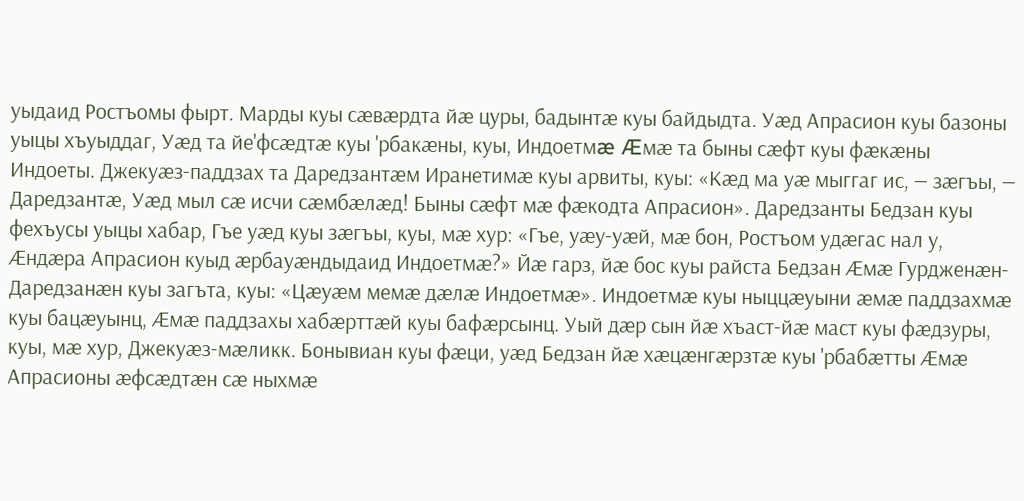уыдаид Ростъомы фырт. Марды куы сæвæрдта йæ цуры, бадынтæ куы байдыдта. Уæд Апрасион куы базоны уыцы хъуыддаг, Уæд та йе'фсæдтæ куы 'рбакæны, куы, Индоетмæ Æмæ та быны сæфт куы фæкæны Индоеты. Джекуæз-паддзах та Даредзантæм Иранетимæ куы арвиты, куы: «Кæд ма уæ мыггаг ис, — зæгъы, — Даредзантæ, Уæд мыл сæ исчи сæмбæлæд! Быны сæфт мæ фæкодта Апрасион». Даредзанты Бедзан куы фехъусы уыцы хабар, Гъе уæд куы зæгъы, куы, мæ хур: «Гъе, уæу-уæй, мæ бон, Ростъом удæгас нал у, Æндæра Апрасион куыд æрбауæндыдаид Индоетмæ?» Йæ гарз, йæ бос куы райста Бедзан Æмæ Гурдженæн-Даредзанæн куы загъта, куы: «Цæуæм мемæ дæлæ Индоетмæ». Индоетмæ куы ныццæуыни æмæ паддзахмæ куы бацæуынц, Æмæ паддзахы хабæрттæй куы бафæрсынц. Уый дæр сын йæ хъаст-йæ маст куы фæдзуры, куы, мæ хур, Джекуæз-мæликк. Бонывиан куы фæци, уæд Бедзан йæ хæцæнгæрзтæ куы 'рбабæтты Æмæ Апрасионы æфсæдтæн сæ ныхмæ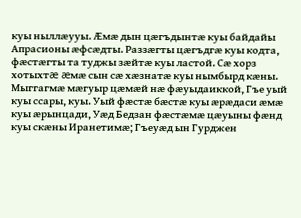куы ныллæууы. Æмæ дын цæгъдынтæ куы байдайы Апрасионы æфсæдты. Раззæгты цæгъдгæ куы кодта, фæстæгты та туджы зæйтæ куы ластой. Сæ хорз хотыхтæ æмæ сын сæ хæзнатæ куы нымбырд кæны. Мыггагмæ мæгуыр цæмæй нæ фæуыдаиккой, Гъе уый куы ссары, куы. Уый фæстæ бæстæ куы æрæдаси æмæ куы æрынцади, Уæд Бедзан фæстæмæ цæуыны фæнд куы скæны Иранетимæ; Гъеуæд ын Гурджен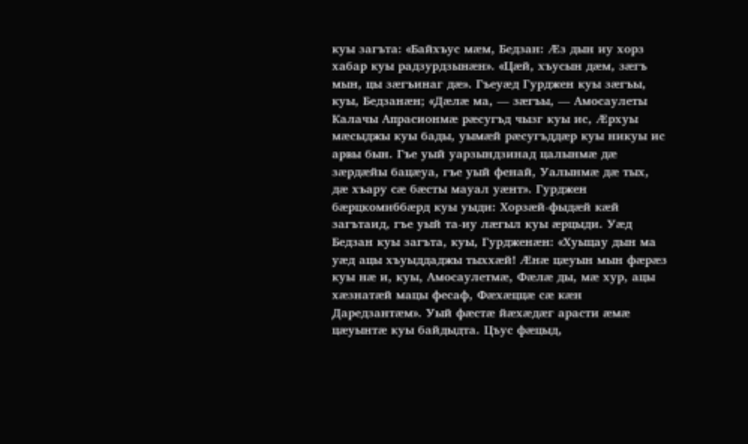куы загъта: «Байхъус мæм, Бедзан: Æз дын иу хорз хабар куы радзурдзынæн». «Цæй, хъусын дæм, зæгъ мын, цы зæгъинаг дæ». Гъеуæд Гурджен куы зæгъы, куы, Бедзанæн; «Дæлæ ма, — зæгъы, — Амосаулеты Калачы Апрасионмæ рæсугъд чызг куы ис, Æрхуы мæсыджы куы бады, уымæй рæсугъддæр куы никуы ис арвы бын. Гъе уый уарзындзинад цалынмæ дæ зæрдæйы бацæуа, гъе уый фенай, Уалынмæ дæ тых, дæ хъару сæ бæсты мауал уæнт». Гурджен бæрцкомиббæрд куы уыди: Хорзæй-фыдæй кæй загътаид, гъе уый та-иу лæгыл куы æрцыди. Уæд Бедзан куы загъта, куы, Гурдженæн: «Хуыцау дын ма уæд ацы хъуыддаджы тыххæй! Æнæ цæуын мын фæрæз куы нæ и, куы, Амосаулетмæ, Фæлæ ды, мæ хур, ацы хæзнатæй мацы фесаф, Фæхæццæ сæ кæн Даредзантæм». Уый фæстæ йæхæдæг арасти æмæ цæуынтæ куы байдыдта. Цъус фæцыд,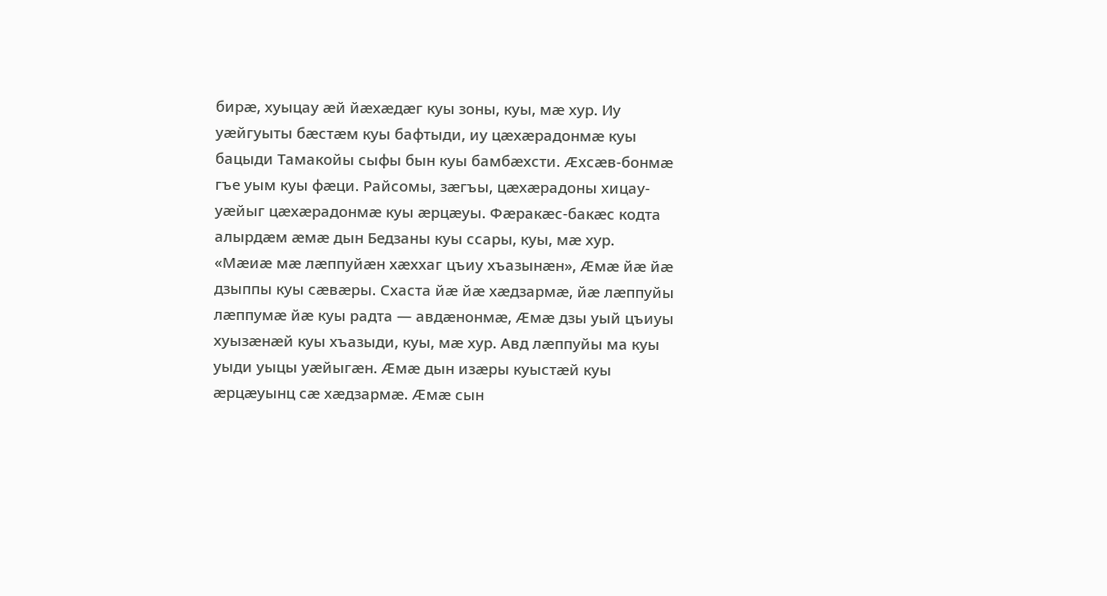бирæ, хуыцау æй йæхæдæг куы зоны, куы, мæ хур. Иу уæйгуыты бæстæм куы бафтыди, иу цæхæрадонмæ куы бацыди Тамакойы сыфы бын куы бамбæхсти. Æхсæв-бонмæ гъе уым куы фæци. Райсомы, зæгъы, цæхæрадоны хицау-уæйыг цæхæрадонмæ куы æрцæуы. Фæракæс-бакæс кодта алырдæм æмæ дын Бедзаны куы ссары, куы, мæ хур. «Мæиæ мæ лæппуйæн хæххаг цъиу хъазынæн», Æмæ йæ йæ дзыппы куы сæвæры. Схаста йæ йæ хæдзармæ, йæ лæппуйы лæппумæ йæ куы радта — авдæнонмæ, Æмæ дзы уый цъиуы хуызæнæй куы хъазыди, куы, мæ хур. Авд лæппуйы ма куы уыди уыцы уæйыгæн. Æмæ дын изæры куыстæй куы æрцæуынц сæ хæдзармæ. Æмæ сын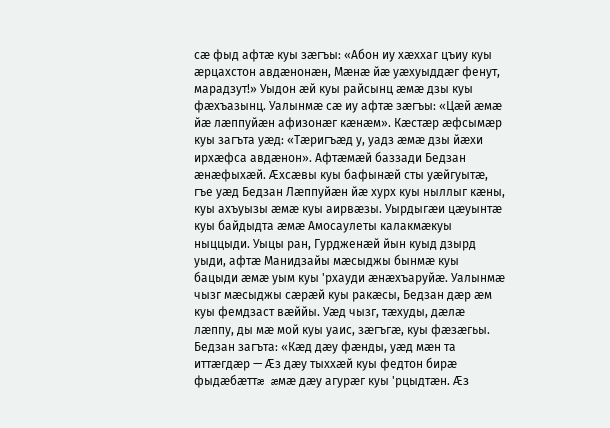сæ фыд афтæ куы зæгъы: «Абон иу хæххаг цъиу куы æрцахстон авдæнонæн, Мæнæ йæ уæхуыддæг фенут, марадзут!» Уыдон æй куы райсынц æмæ дзы куы фæхъазынц. Уалынмæ сæ иу афтæ зæгъы: «Цæй æмæ йæ лæппуйæн афизонæг кæнæм». Кæстæр æфсымæр куы загъта уæд: «Тæригъæд у, уадз æмæ дзы йæхи ирхæфса авдæнон». Афтæмæй баззади Бедзан æнæфыхæй. Æхсæвы куы бафынæй сты уæйгуытæ, гъе уæд Бедзан Лæппуйæн йæ хурх куы ныллыг кæны, куы ахъуызы æмæ куы аирвæзы. Уырдыгæи цæуынтæ куы байдыдта æмæ Амосаулеты калакмæкуы ныццыди. Уыцы ран, Гурдженæй йын куыд дзырд уыди, афтæ Манидзайы мæсыджы бынмæ куы бацыди æмæ уым куы 'рхауди æнæхъаруйæ. Уалынмæ чызг мæсыджы сæрæй куы ракæсы, Бедзан дæр æм куы фемдзаст вæййы. Уæд чызг, тæхуды, дæлæ лæппу, ды мæ мой куы уаис, зæгъгæ, куы фæзæгьы. Бедзан загъта: «Кæд дæу фæнды, уæд мæн та иттæгдæр — Æз дæу тыххæй куы федтон бирæ фыдæбæттæ æмæ дæу агурæг куы 'рцыдтæн. Æз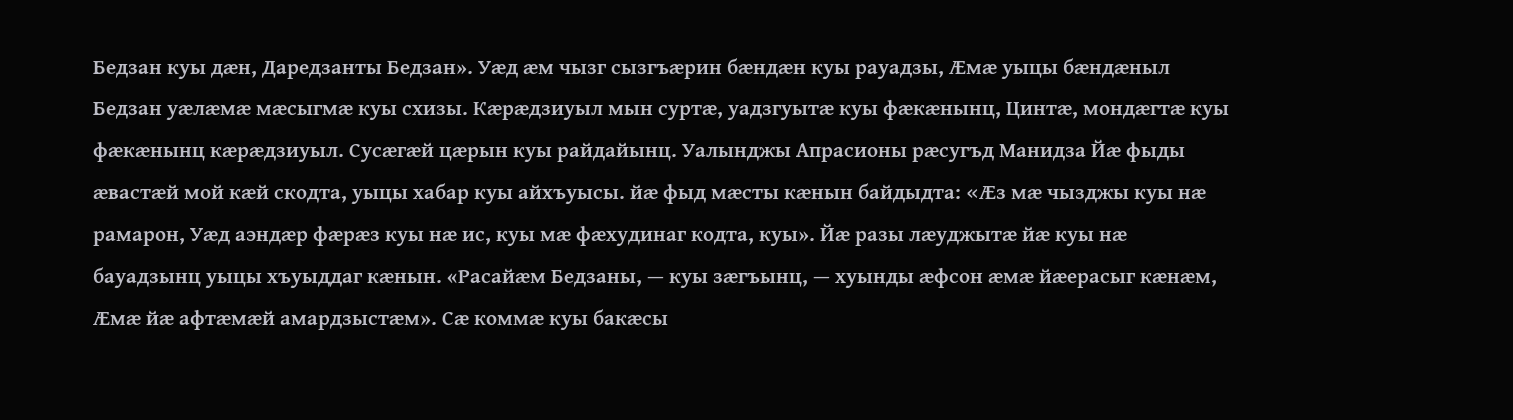Бедзан куы дæн, Даредзанты Бедзан». Уæд æм чызг сызгъæрин бæндæн куы рауадзы, Æмæ уыцы бæндæныл Бедзан уæлæмæ мæсыгмæ куы схизы. Кæрæдзиуыл мын суртæ, уадзгуытæ куы фæкæнынц, Цинтæ, мондæгтæ куы фæкæнынц кæрæдзиуыл. Сусæгæй цæрын куы райдайынц. Уалынджы Апрасионы рæсугъд Манидза Йæ фыды æвастæй мой кæй скодта, уыцы хабар куы айхъуысы. йæ фыд мæсты кæнын байдыдта: «Æз мæ чызджы куы нæ рамарон, Уæд аэндæр фæрæз куы нæ ис, куы мæ фæхудинаг кодта, куы». Йæ разы лæуджытæ йæ куы нæ бауадзынц уыцы хъуыддаг кæнын. «Расайæм Бедзаны, — куы зæгъынц, — хуынды æфсон æмæ йæерасыг кæнæм, Æмæ йæ афтæмæй амардзыстæм». Сæ коммæ куы бакæсы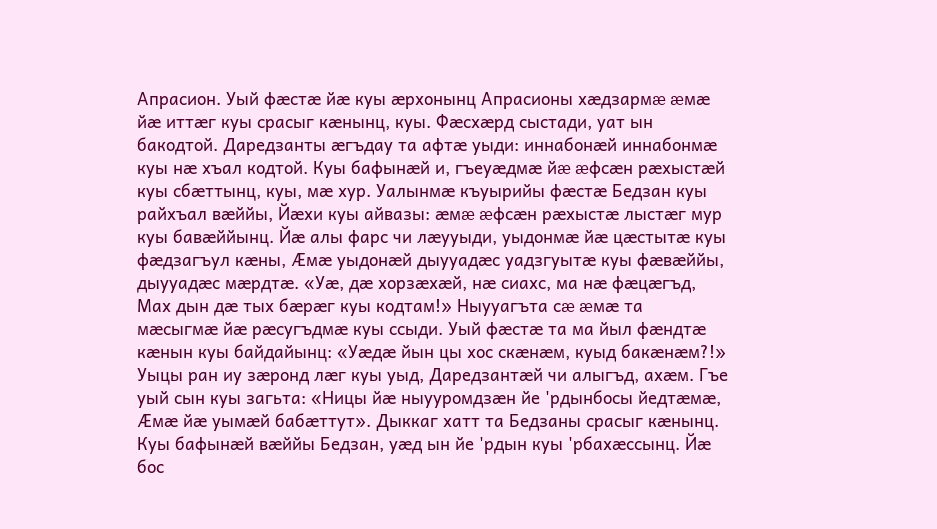Апрасион. Уый фæстæ йæ куы æрхонынц Апрасионы хæдзармæ æмæ йæ иттæг куы срасыг кæнынц, куы. Фæсхæрд сыстади, уат ын бакодтой. Даредзанты æгъдау та афтæ уыди: иннабонæй иннабонмæ куы нæ хъал кодтой. Куы бафынæй и, гъеуæдмæ йæ æфсæн рæхыстæй куы сбæттынц, куы, мæ хур. Уалынмæ къуырийы фæстæ Бедзан куы райхъал вæййы, Йæхи куы айвазы: æмæ æфсæн рæхыстæ лыстæг мур куы бавæййынц. Йæ алы фарс чи лæууыди, уыдонмæ йæ цæстытæ куы фæдзагъул кæны, Æмæ уыдонæй дыууадæс уадзгуытæ куы фæвæййы, дыууадæс мæрдтæ. «Уæ, дæ хорзæхæй, нæ сиахс, ма нæ фæцæгъд, Мах дын дæ тых бæрæг куы кодтам!» Ныууагъта сæ æмæ та мæсыгмæ йæ рæсугъдмæ куы ссыди. Уый фæстæ та ма йыл фæндтæ кæнын куы байдайынц: «Уæдæ йын цы хос скæнæм, куыд бакæнæм?!» Уыцы ран иу зæронд лæг куы уыд, Даредзантæй чи алыгъд, ахæм. Гъе уый сын куы загьта: «Ницы йæ ныууромдзæн йе 'рдынбосы йедтæмæ, Æмæ йæ уымæй бабæттут». Дыккаг хатт та Бедзаны срасыг кæнынц. Куы бафынæй вæййы Бедзан, уæд ын йе 'рдын куы 'рбахæссынц. Йæ бос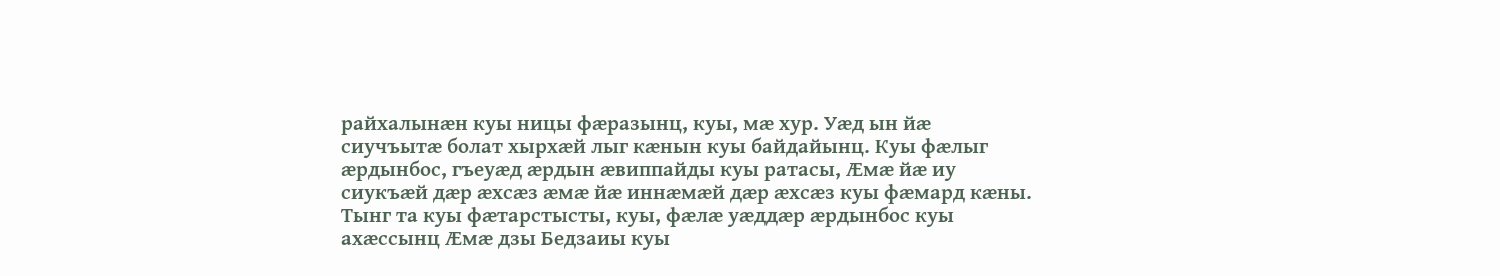райхалынæн куы ницы фæразынц, куы, мæ хур. Уæд ын йæ сиучъытæ болат хырхæй лыг кæнын куы байдайынц. Куы фæлыг æрдынбос, гъеуæд æрдын æвиппайды куы ратасы, Æмæ йæ иу сиукъæй дæр æхсæз æмæ йæ иннæмæй дæр æхсæз куы фæмард кæны. Тынг та куы фæтарстысты, куы, фæлæ уæддæр æрдынбос куы ахæссынц Æмæ дзы Бедзаиы куы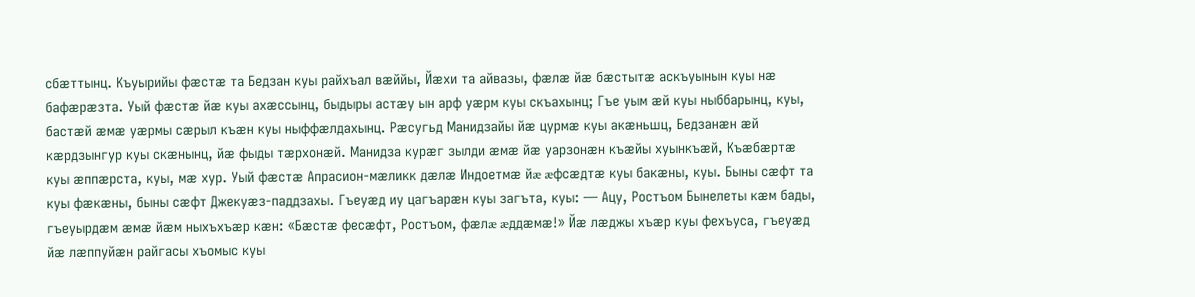сбæттынц. Къуырийы фæстæ та Бедзан куы райхъал вæййы, Йæхи та айвазы, фæлæ йæ бæстытæ аскъуынын куы нæ бафæрæзта. Уый фæстæ йæ куы ахæссынц, быдыры астæу ын арф уæрм куы скъахынц; Гъе уым æй куы ныббарынц, куы, бастæй æмæ уæрмы сæрыл къæн куы ныффæлдахынц. Рæсугьд Манидзайы йæ цурмæ куы акæньшц, Бедзанæн æй кæрдзынгур куы скæнынц, йæ фыды тæрхонæй. Манидза курæг зылди æмæ йæ уарзонæн къæйы хуынкъæй, Къæбæртæ куы æппæрста, куы, мæ хур. Уый фæстæ Апрасион-мæликк дæлæ Индоетмæ йæ æфсæдтæ куы бакæны, куы. Быны сæфт та куы фæкæны, быны сæфт Джекуæз-паддзахы. Гъеуæд иу цагъарæн куы загъта, куы: — Ацу, Ростъом Бынелеты кæм бады, гъеуырдæм æмæ йæм ныхъхъæр кæн: «Бæстæ фесæфт, Ростъом, фæлæ æддæмæ!» Йæ лæджы хъæр куы фехъуса, гъеуæд йæ лæппуйæн райгасы хъомыс куы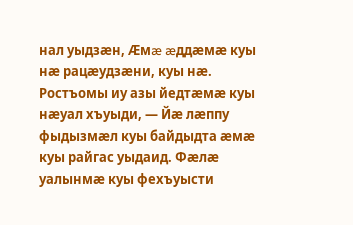нал уыдзæн, Æмæ æддæмæ куы нæ рацæудзæни, куы нæ. Ростъомы иу азы йедтæмæ куы нæуал хъуыди, — Йæ лæппу фыдызмæл куы байдыдта æмæ куы райгас уыдаид. Фæлæ уалынмæ куы фехъуысти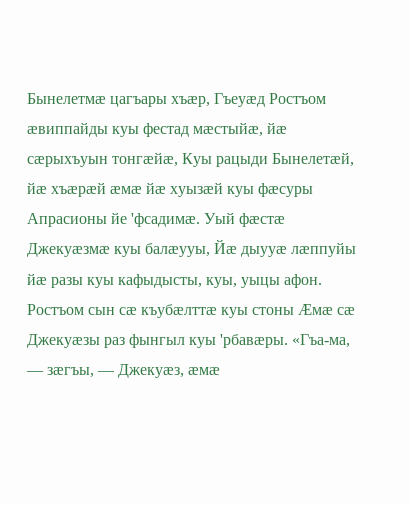Бынелетмæ цагъары хъæр, Гъеуæд Ростъом æвиппайды куы фестад мæстыйæ, йæ сæрыхъуын тонгæйæ, Куы рацыди Бынелетæй, йæ хъæрæй æмæ йæ хуызæй куы фæсуры Апрасионы йе 'фсадимæ. Уый фæстæ Джекуæзмæ куы балæууы, Йæ дыууæ лæппуйы йæ разы куы кафыдысты, куы, уыцы афон. Ростъом сын сæ къубæлттæ куы стоны Æмæ сæ Джекуæзы раз фынгыл куы 'рбавæры. «Гъа-ма, — зæгъы, — Джекуæз, æмæ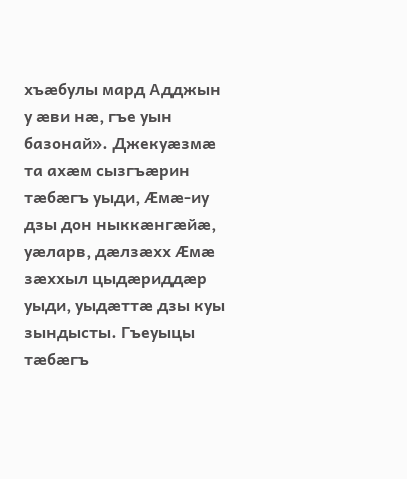хъæбулы мард Адджын у æви нæ, гъе уын базонай». Джекуæзмæ та ахæм сызгъæрин тæбæгъ уыди, Æмæ-иу дзы дон ныккæнгæйæ, уæларв, дæлзæхх Æмæ зæххыл цыдæриддæр уыди, уыдæттæ дзы куы зындысты. Гъеуыцы тæбæгъ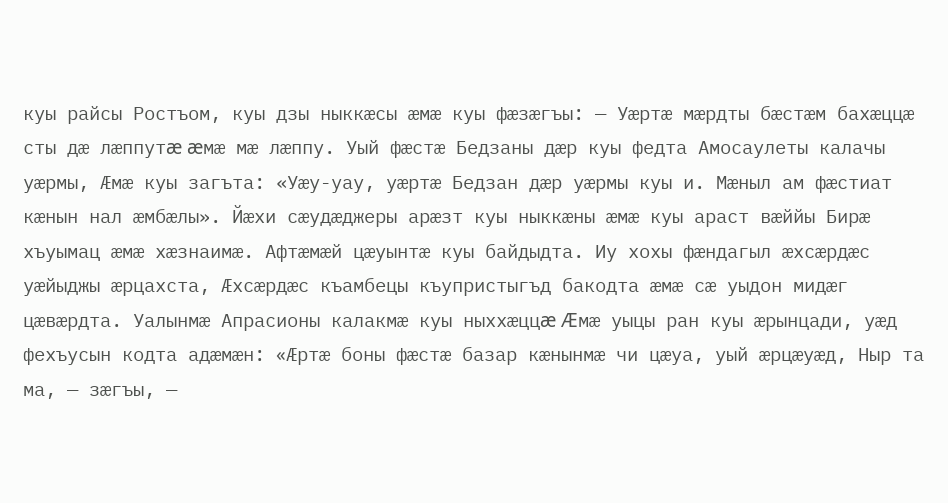куы райсы Ростъом, куы дзы ныккæсы æмæ куы фæзæгъы: — Уæртæ мæрдты бæстæм бахæццæ сты дæ лæппутæ æмæ мæ лæппу. Уый фæстæ Бедзаны дæр куы федта Амосаулеты калачы уæрмы, Æмæ куы загъта: «Уæу-уау, уæртæ Бедзан дæр уæрмы куы и. Мæныл ам фæстиат кæнын нал æмбæлы». Йæхи сæудæджеры арæзт куы ныккæны æмæ куы араст вæййы Бирæ хъуымац æмæ хæзнаимæ. Афтæмæй цæуынтæ куы байдыдта. Иу хохы фæндагыл æхсæрдæс уæйыджы æрцахста, Æхсæрдæс къамбецы къупристыгъд бакодта æмæ сæ уыдон мидæг цæвæрдта. Уалынмæ Апрасионы калакмæ куы ныххæццæ Æмæ уыцы ран куы æрынцади, уæд фехъусын кодта адæмæн: «Æртæ боны фæстæ базар кæнынмæ чи цæуа, уый æрцæуæд, Ныр та ма, — зæгъы, —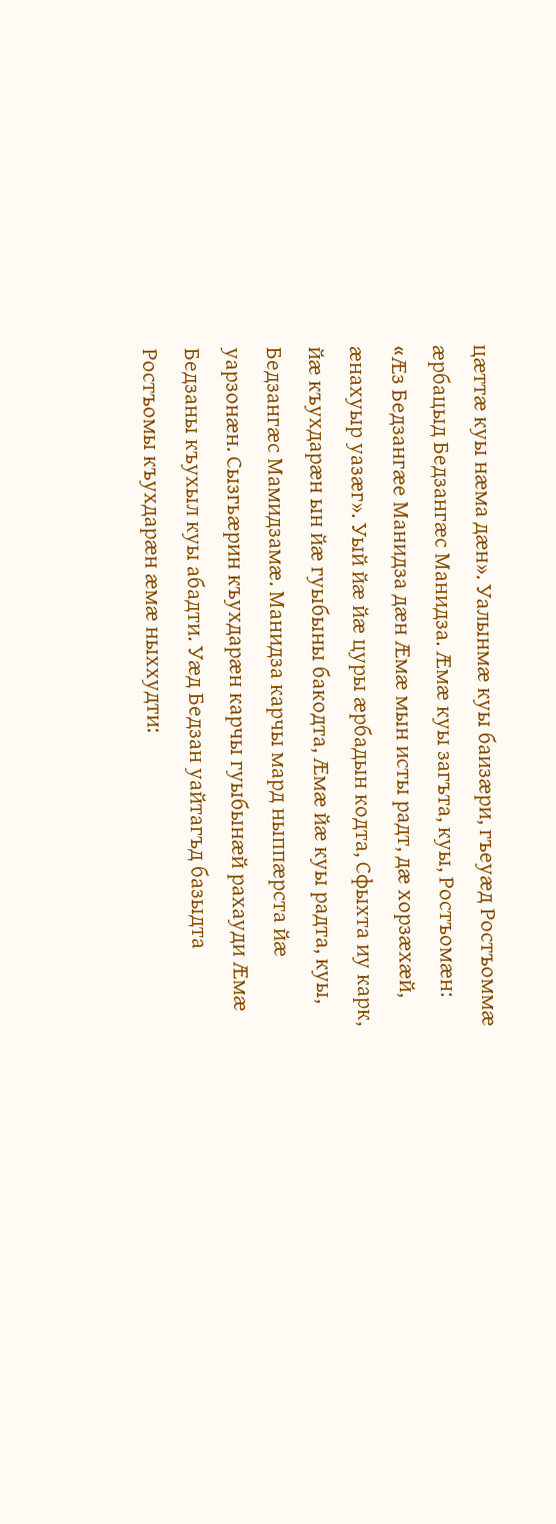цæттæ куы нæма дæн». Уалынмæ куы баизæри, гъеуæд Ростъоммæ æрбацыд Бедзангæс Манидза. Æмæ куы загъта, куы, Ростъомæн: «Æз Бедзангæе Манидза дæн Æмæ мын исты радт, дæ хорзæхæй, æнахуыр уазæг». Уый йæ йæ цуры æрбадын кодта, Сфыхта иу карк, йæ къухдарæн ын йæ гуыбыны бакодта, Æмæ йæ куы радта, куы, Бедзангæс Мамидзамæ. Манидза карчы мард ныппæрста йæ уарзонæн. Сызгьæрин къухдарæн карчы гуыбынæй рахауди Æмæ Бедзаны къухыл куы абадти. Уæд Бедзан уайтагъд базыдта Ростъомы къухдарæн æмæ ныххудти: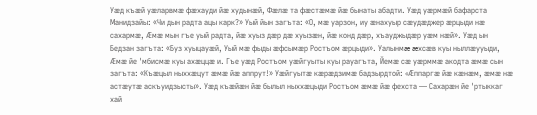Уæд къæй уæларвмæ фæхауди йæ худынæй, Фæлæ та фæстæмæ йæ бынаты абадти. Уæд уæрмæй бафарста Манидзайы: «Чи дын радта ацы карк?» Уый йын загъта: «О, мæ уарзон, иу æнахуыр сæудæджер æрцыди нæ сахармæ, Æмæ мын гъе уый радта, йæ хуыз дæр дæ хуызæн, йæ конд дæр, хъауджыдæр уæм нæй». Уæд ын Бедзан загъта: «Буз хуыцауæй, Уый мæ фыды æфсымæр Ростъом æрцыди». Уалынмæ æхсæв куы ныллæууыди, Æмæ йе 'мбисмæ куы ахæццæ и. Гъе уæд Ростъом уæйгуыты куы рауагъта, Йемæ сæ уæрммæ акодта æмæ сын загъта: «Къæцыл ныххæцут æмæ йæ аппрут!» Уæйгуытæ кæрæдзимæ бадзырдтой: «Æппаргæ йæ кæнæм, æмæ нæ астæутæ аскъуидзысты». Уæд къæйæн йæ былыл ныххæцыди Ростъом æмæ йæ фехста — Сахарæн йе 'ртыккаг хай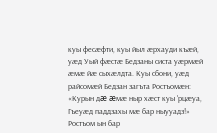куы фесæфти, куы йыл æрхауди къæй, уæд Уый фæстæ Бедзаны систа уæрмæй æмæ йæ сыхæлдта. Куы сбони, уæд райсомæй Бедзан загъта Ростъомæн: «Курын дæ æмæ ныр хæст куы 'рцæуа, Гъеуæд паддзахы мæ бар ныууадз!» Ростъом ын бар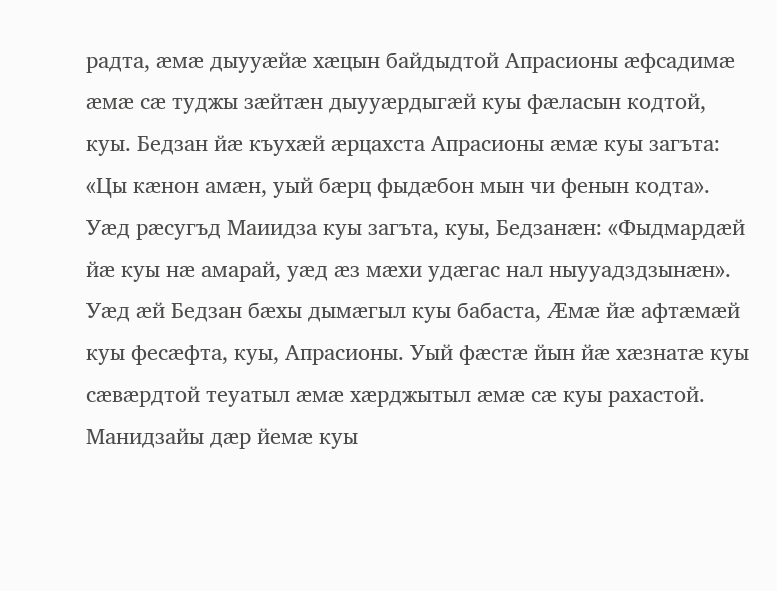радта, æмæ дыууæйæ хæцын байдыдтой Апрасионы æфсадимæ æмæ сæ туджы зæйтæн дыууæрдыгæй куы фæласын кодтой, куы. Бедзан йæ къухæй æрцахста Апрасионы æмæ куы загъта: «Цы кæнон амæн, уый бæрц фыдæбон мын чи фенын кодта». Уæд рæсугъд Маиидза куы загъта, куы, Бедзанæн: «Фыдмардæй йæ куы нæ амарай, уæд æз мæхи удæгас нал ныууадздзынæн». Уæд æй Бедзан бæхы дымæгыл куы бабаста, Æмæ йæ афтæмæй куы фесæфта, куы, Апрасионы. Уый фæстæ йын йæ хæзнатæ куы сæвæрдтой теуатыл æмæ хæрджытыл æмæ сæ куы рахастой. Манидзайы дæр йемæ куы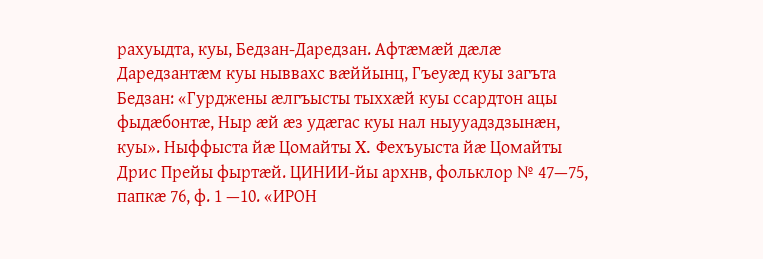рахуыдта, куы, Бедзан-Даредзан. Афтæмæй дæлæ Даредзантæм куы ныввахс вæййынц, Гъеуæд куы загъта Бедзан: «Гурджены æлгъысты тыххæй куы ссардтон ацы фыдæбонтæ, Ныр æй æз удæгас куы нал ныууадздзынæн, куы». Ныффыста йæ Цомайты X. Фехъуыста йæ Цомайты Дрис Прейы фыртæй. ЦИНИИ-йы архнв, фольклор № 47—75, папкæ 76, ф. 1 —10. «ИРОН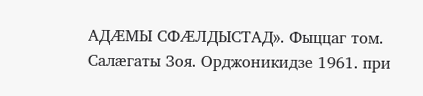АДÆМЫ СФÆЛДЫСТАД». Фыццаг том. Салæгаты Зоя. Орджоникидзе 1961. при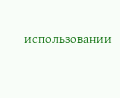использовании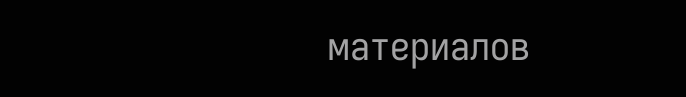материалов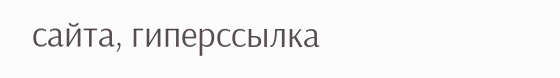сайта, гиперссылка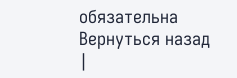обязательна
Вернуться назад |